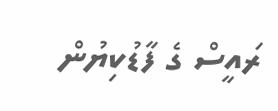ރައީސް ގެ ފާޑުކިޔުން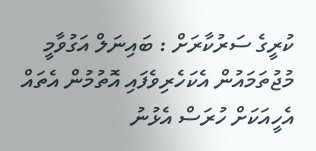ކުރީގެ ސަރުކާރަށް : ބައިނަލް އަގުވާމީ މުޖުތަމައުން އެކަހެރިވެފައި އޮތުމުން އެތައް އެހީއަކަށް ހުރަސް އެޅުނު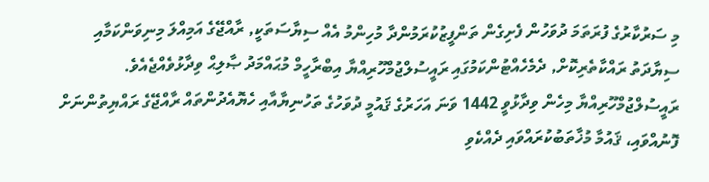މި ސަރުކާރުގެ ފުރަތަމަ ދުވަހުން ފެށިގެން ތަންފީޒުކުރަމުންދާ މުހިންމު އެއް ސިޔާސަތަކީ, ރާއްޖޭގެ އަމިއްލަ މިނިވަންކަމާއި ސިޔާދަތު ރައްކާތެރިކޮށް, ދެމެހެއްޓުންކަމުގައި ރައީސުލްޖުމްހޫރިއްޔާ އިބްރާހީމް މުޙައްމަދު ޞާލިޙް ވިދާޅުވެއްޖެއެވެ.
ރައީސުލްޖުމްހޫރިއްޔާ މިހެން ވިދާޅުވީ 1442 ވަނަ އަހަރުގެ ޤައުމީ ދުވަހުގެ ތަހުނިޔާއާއި ހެޔޮއެދުންތައް ރާއްޖޭގެ ރައްޔިތުންނަށް ފޮނުއްވައި، ޤައުމާ މުޚާތަބުކުރައްވައި ދެއްކެވި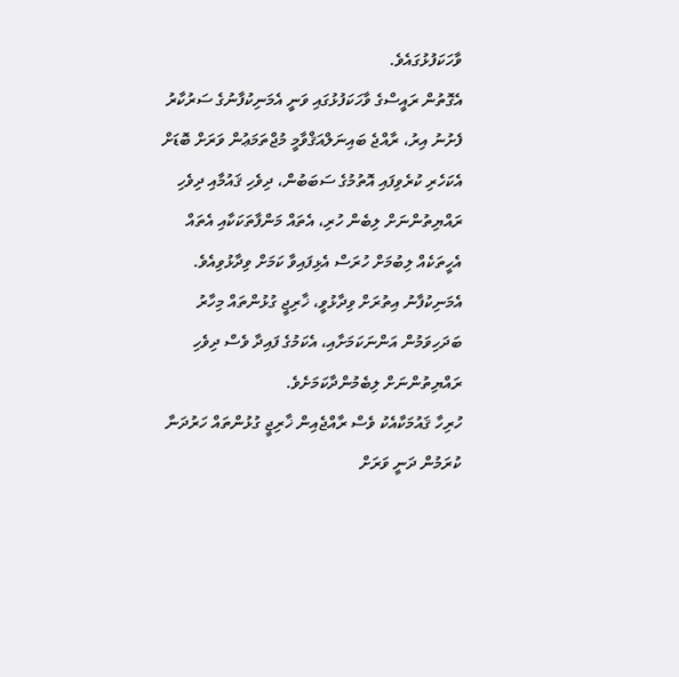ވާހަކަފުޅުގައެވެ.
އެގޮތުން ރައީސްގެ ވާހަކަފުޅުގައި ވަނީ އެމަނިކުފާނުގެ ސަރުކާރު ފެށުނު އިރު، ރާއްޖެ ބައިނަލްއަޤްވާމީ މުޖްތަމަޢުން ވަރަށް ބޮޑަށް އެކަހެރި ކުރެވިފައި އޮތުމުގެ ސަބަބުން، ދިވެހި ޤައުމާއި ދިވެހި ރައްޔިތުންނަށް ލިބެން ހުރި، އެތައް މަންފާތަކަކާއި އެތައް އެހީތަކެއް ލިބުމަށް ހުރަސް އެޅިފައިވާ ކަމަށް ވިދާޅުވިއެވެ.
އެމަނިކުފާނު އިތުރަށް ވިދާޅުވީ، ޚާރިޖީ ގުޅުންތައް މިހާރު ބަދަހިވަމުން އަންނަކަމަށާއި، އެކަމުގެ ފައިދާ ވެސް ދިވެހި ރައްޔިތުންނަށް ލިބެމުންދާކަމަށެވެ.
ހުރިހާ ޤައުމަކާއެކު ވެސް ރާއްޖެއިން ޚާރިޖީ ގުޅުންތައް ހަރުދަނާ ކުރަމުން ދަނީ ވަރަށް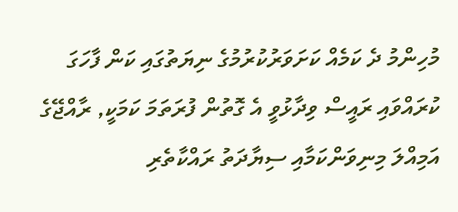މުހިންމު ދެ ކަމެއް ކަށަވަރުކުރުމުގެ ނިޔަތުގައި ކަން ފާހަގަ ކުރައްވައި ރައީސް ވިދާޅުވީ އެ ގޮތުން ފުރަތަމަ ކަމަކީ, ރާއްޖޭގެ އަމިއްލަ މިނިވަންކަމާއި ސިޔާދަތު ރައްކާތެރި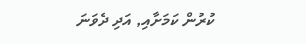ކުރުން ކަމަށާއި, އަދި ދެވަނަ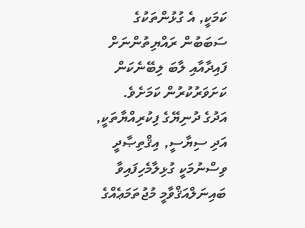ކަމަކީ, އެ ގުޅުންތަކުގެ ސަބަބުން ރައްޔިތުންނަށް ފައިދާއާއި ލާބަ ލިބޭނެކަން ކަށަވަރުކުރުން ކަމަށެވެ.
އަދުގެ ދުނިޔޭގެ ފިކުރިއްޔާތަކީ, އަދި ސިޔާސީ, އިޤްތިޞާދީ ވިސްނުމަކީ ގުޅިލާމެހިފައިވާ ބައިނަލްއަޤްވާމީ މުޖުތަމަޢެއްގެ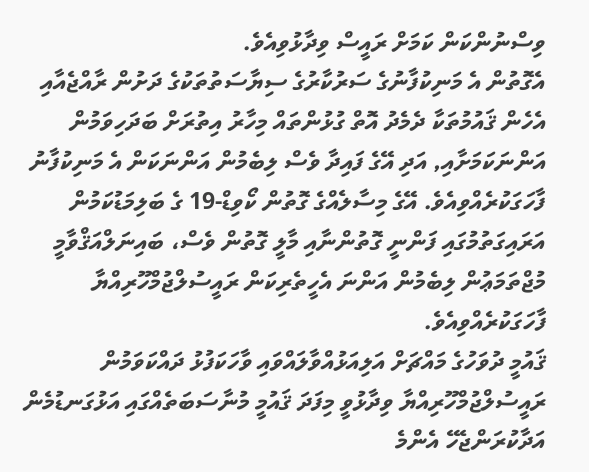ވިސްނުންކަން ކަމަށް ރައީސް ވިދާޅުވިއެވެ.
އެގޮތުން އެ މަނިކުފާނުގެ ސަރުކާރުގެ ސިޔާސަތުތަކުގެ ދަށުން ރާއްޖެއާއި އެހެން ޤައުމުތަކާ ދެމެދު އޮތް ގުޅުންތައް މިހާރު އިތުރަށް ބަދަހިވަމުން އަންނަކަމަށާއި, އަދި އޭގެ ފައިދާ ވެސް ލިބެމުން އަންނަކަން އެ މަނިކުފާނު ފާހަގަކުރެއްވިއެވެ. އޭގެ މިސާލެއްގެ ގޮތުން ކޯވިޑް-19 ގެ ބަލިމަޑުކަމުން އަރައިގަތުމުގައި ފަންނީ ގޮތުންނާއި މާލީ ގޮތުން ވެސް، ބައިނަލްއަޤްވާމީ މުޖްތަމަޢުން ލިބެމުން އަންނަ އެހީތެރިކަން ރައީސުލްޖުމްހޫރިއްޔާ ފާހަގަކުރެއްވިއެވެ.
ޤައުމީ ދުވަހުގެ މައްޗަށް އަލިއަޅުއްވާލައްވައި ވާހަކަފުޅު ދައްކަވަމުން ރައީސުލްޖުމްހޫރިއްޔާ ވިދާޅުވީ މިފަދަ ޤައުމީ މުނާސަބަތެއްގައި އަޅުގަނޑުމެން އަދާކުރަންޖެހޭ އެންމެ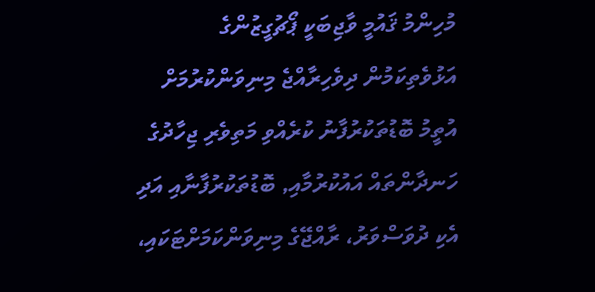މުހިންމު ޤައުމީ ވާޖިބަކީ ޕޯޗުގީޒުންގެ އަޅުވެތިކަމުން ދިވެހިރާއްޖެ މިނިވަންކުރުމަށް އުތީމު ބޮޑުތަކުރުފާނު ކުރެއްވި މަތިވެރި ޖިހާދުގެ ހަނދާންތައް އައުކުރުމާއި, ބޮޑުތަކުރުފާނާއި އަދި އެކި ދުވަސްވަރު، ރާއްޖޭގެ މިނިވަންކަމަށްޓަކައި،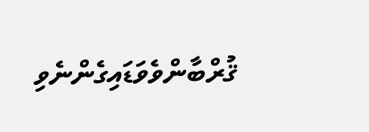ޤުރްބާންވެވަޑައިގެންނެވި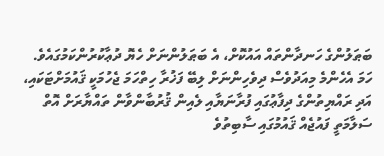ބަޠަލުންގެ ހަނދާންތައް އައުކޮށް، އެ ބަޠަލުންނަށް ހެޔޮ ދުޢާކުރުންކަމުގައެވެ.
ހަމަ އެހެންމެ މިއަދުވެސް ދިވެހިންނަށް ލިބޭ ފަޚުރާ ހިތްހަމަ ޖެހުމަކީ ޤައުމަށްޓަކައި، އަދި ރައްޔިތުންގެ ދިފާޢުގައި ފުރާނަޔާއި ލެއިން ޤުރުބާންވާން ތައްޔާރަށް އޮތް ސަލާމަތީ ފައުޖެއް ޤައުމުގައި ސާބިތުވެ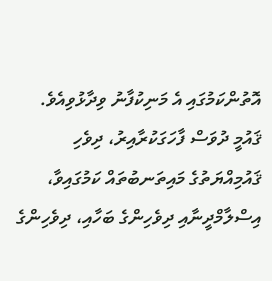އޮތުންކަމުގައި އެ މަނިކުފާނު ވިދާޅުވިއެވެ.
ޤައުމީ ދުވަސް ފާހަގަކުރާއިރު، ދިވެހި ޤައުމިއްޔަތުގެ މައިތަނބުތައް ކަމުގައިވާ، އިސްލާމްދީނާއި ދިވެހިންގެ ބަހާއި، ދިވެހިންގެ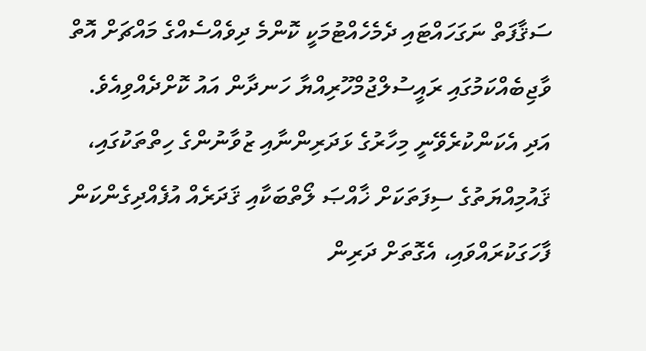ސަޤާފަތް ނަގަހައްޓައި ދެމެހެއްޓުމަކީ ކޮންމެ ދިވެއްސެއްގެ މައްޗަށް އޮތް ވާޖިބެއްކަމުގައި ރައީސުލްޖުމްހޫރިއްޔާ ހަނދާން އައު ކޮށްދެއްވިއެވެ.
އަދި އެކަންކުރެވޭނީ މިހާރުގެ ޅަދަރިންނާއި ޒުވާނުންގެ ހިތްތަކުގައި، ޤައުމިއްޔަތުގެ ސިފަތަކަށް ޚާއްޞަ ލޯތްބަކާއި ޤަދަރެއް އުފެއްދިގެންކަން ފާހަގަކުރައްވައި، އެގޮތަށް ދަރިން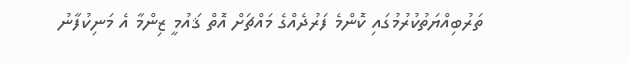ތަރުބިއްޔަތުކުރުމުގައި ކޮންމެ ފަރުދެއްގެ މައްޗަށް އޮތް ޤައުމީ ޒިންމާ އެ މަނިކުފާނު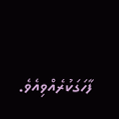ފާހަގަކުރެއްވިއެވެ.